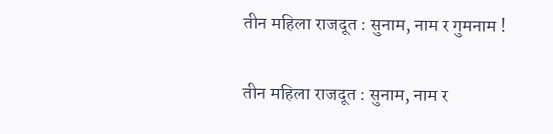तीन महिला राजदूत : सुनाम, नाम र गुमनाम !

तीन महिला राजदूत : सुनाम, नाम र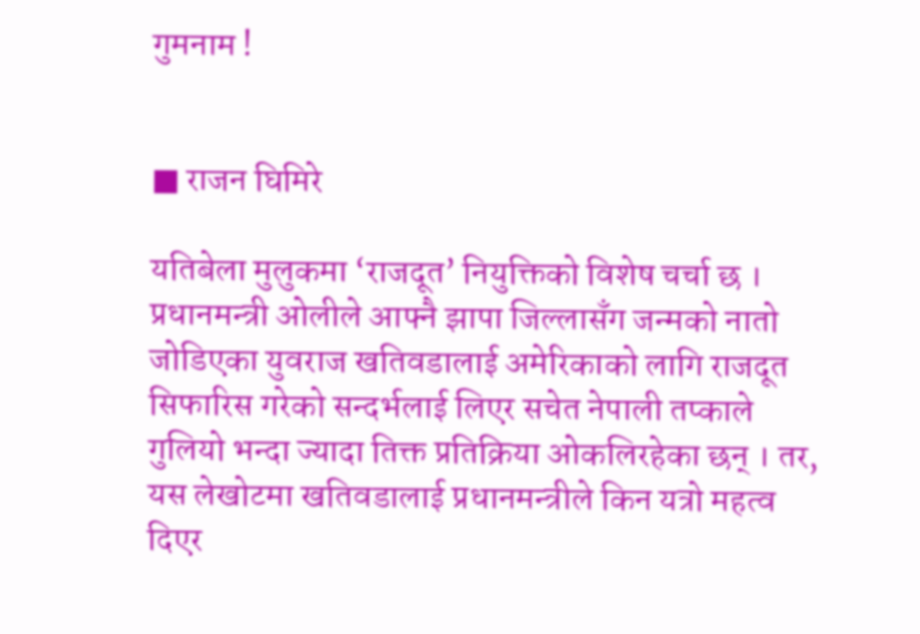गुमनाम !


■ राजन घिमिरे

यतिबेला मुलुकमा ‘राजदूत’ नियुक्तिको विशेष चर्चा छ । प्रधानमन्त्री ओलीले आफ्नै झापा जिल्लासँग जन्मको नातो जोडिएका युवराज खतिवडालाई अमेरिकाको लागि राजदूत सिफारिस गरेको सन्दर्भलाई लिएर सचेत नेपाली तप्काले गुलियो भन्दा ज्यादा तिक्त प्रतिक्रिया ओकलिरहेका छन् । तर, यस लेखोटमा खतिवडालाई प्रधानमन्त्रीले किन यत्रो महत्व दिएर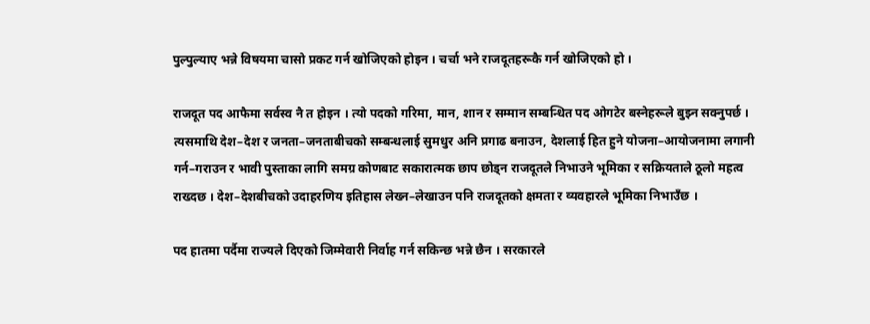पुल्पुल्याए भन्ने विषयमा चासो प्रकट गर्न खोजिएको होइन । चर्चा भने राजदूतहरूकै गर्न खोजिएको हो ।

राजदूत पद आफैमा सर्वस्व नै त होइन । त्यो पदको गरिमा, मान, शान र सम्मान सम्बन्धित पद ओगटेर बस्नेहरूले बुझ्न सक्नुपर्छ । त्यसमाथि देश–देश र जनता–जनताबीचको सम्बन्धलाई सुमधुर अनि प्रगाढ बनाउन, देशलाई हित हुने योजना–आयोजनामा लगानी गर्न–गराउन र भावी पुस्ताका लागि समग्र कोणबाट सकारात्मक छाप छोड्न राजदूतले निभाउने भूमिका र सक्रियताले ठूलो महत्व राख्दछ । देश–देशबीचको उदाहरणिय इतिहास लेख्न–लेखाउन पनि राजदूतको क्षमता र व्यवहारले भूमिका निभाउँछ ।

पद हातमा पर्दैमा राज्यले दिएको जिम्मेवारी निर्वाह गर्न सकिन्छ भन्ने छैन । सरकारले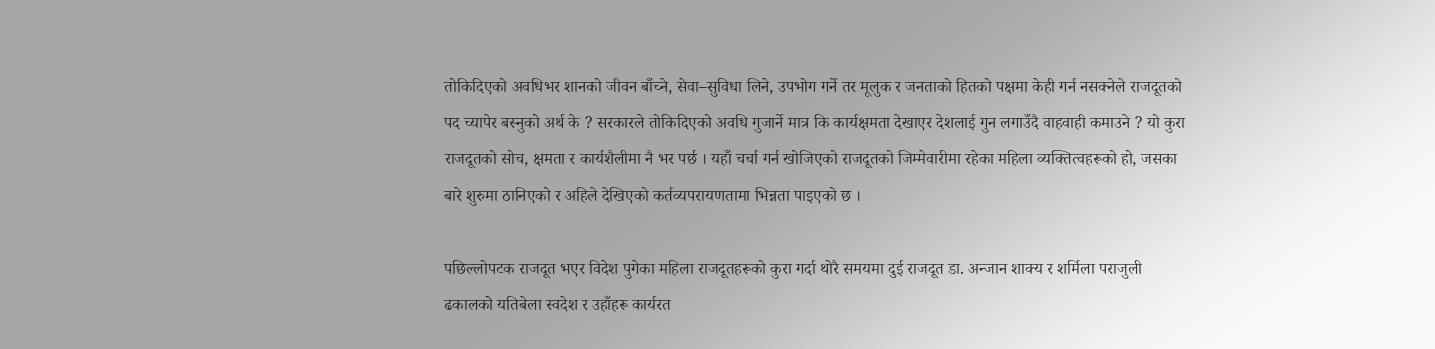तोकिदिएको अवधिभर शानको जीवन बाँच्ने, सेवा–सुविधा लिने, उपभोग गर्ने तर मूलुक र जनताको हितको पक्षमा केही गर्न नसक्नेले राजदूतको पद च्यापेर बस्नुको अर्थ के ? सरकारले तोकिदिएको अवधि गुजार्ने मात्र कि कार्यक्षमता देखाएर देशलाई गुन लगाउँदै वाहवाही कमाउने ? यो कुरा राजदूतको सोच, क्षमता र कार्यशैलीमा नै भर पर्छ । यहाँ चर्चा गर्न खोजिएको राजदूतको जिम्मेवारीमा रहेका महिला व्यक्तित्वहरूको हो, जसका बारे शुरुमा ठानिएको र अहिले देखिएको कर्तव्यपरायणतामा भिन्नता पाइएको छ ।

पछिल्लोपटक राजदूत भएर विदेश पुगेका महिला राजदूतहरूको कुरा गर्दा थोरै समयमा दुई राजदूत डा. अन्जान शाक्य र शर्मिला पराजुली ढकालको यतिबेला स्वदेश र उहाँहरू कार्यरत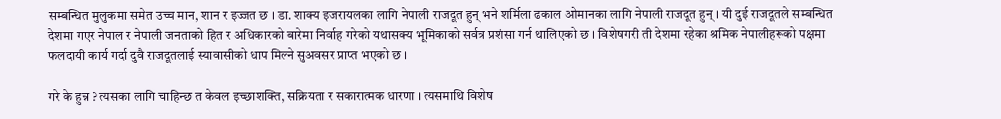सम्बन्धित मुलुकमा समेत उच्च मान, शान र इज्जत छ । डा. शाक्य इजरायलका लागि नेपाली राजदूत हुन् भने शर्मिला ढकाल ओमानका लागि नेपाली राजदूत हुन् । यी दुई राजदूतले सम्बन्धित देशमा गएर नेपाल र नेपाली जनताको हित र अधिकारको बारेमा निर्वाह गरेको यथासक्य भूमिकाको सर्वत्र प्रशंसा गर्न थालिएको छ । विशेषगरी ती देशमा रहेका श्रमिक नेपालीहरूको पक्षमा फलदायी कार्य गर्दा दुवै राजदूतलाई स्यावासीको धाप मिल्ने सुअवसर प्राप्त भएको छ ।

गरे के हुन्न ? त्यसका लागि चाहिन्छ त केवल इच्छाशक्ति, सक्रियता र सकारात्मक धारणा । त्यसमाथि विशेष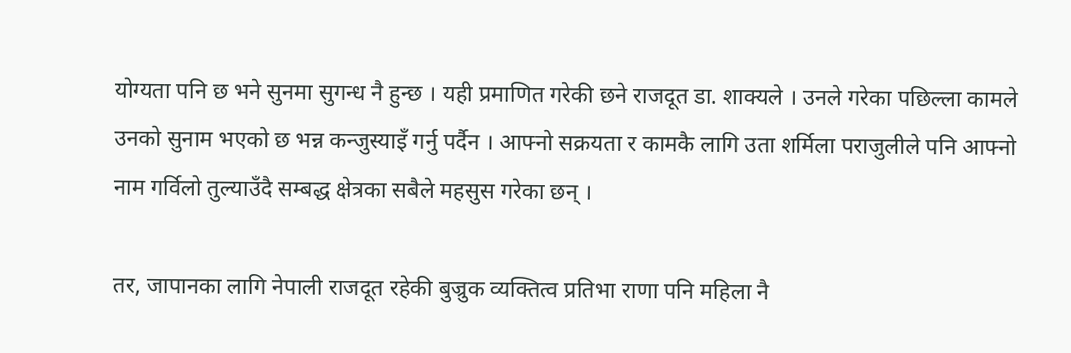योग्यता पनि छ भने सुनमा सुगन्ध नै हुन्छ । यही प्रमाणित गरेकी छने राजदूत डा. शाक्यले । उनले गरेका पछिल्ला कामले उनको सुनाम भएको छ भन्न कन्जुस्याइँ गर्नु पर्दैन । आफ्नो सक्रयता र कामकै लागि उता शर्मिला पराजुलीले पनि आफ्नो नाम गर्विलो तुल्याउँदै सम्बद्ध क्षेत्रका सबैले महसुस गरेका छन् ।

तर, जापानका लागि नेपाली राजदूत रहेकी बुज्रुक व्यक्तित्व प्रतिभा राणा पनि महिला नै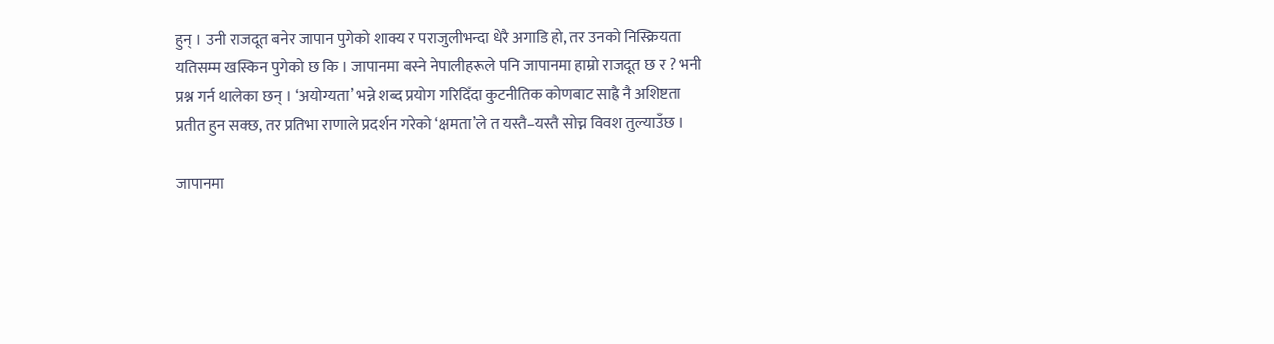हुन् । उनी राजदूत बनेर जापान पुगेको शाक्य र पराजुलीभन्दा धेरै अगाडि हो, तर उनको निस्क्रियता यतिसम्म खस्किन पुगेको छ कि । जापानमा बस्ने नेपालीहरूले पनि जापानमा हाम्रो राजदूत छ र ? भनी प्रश्न गर्न थालेका छन् । ‘अयोग्यता’ भन्ने शब्द प्रयोग गरिदिँदा कुटनीतिक कोणबाट साह्रै नै अशिष्टता प्रतीत हुन सक्छ, तर प्रतिभा राणाले प्रदर्शन गरेको ‘क्षमता’ले त यस्तै–यस्तै सोच्न विवश तुल्याउँछ ।

जापानमा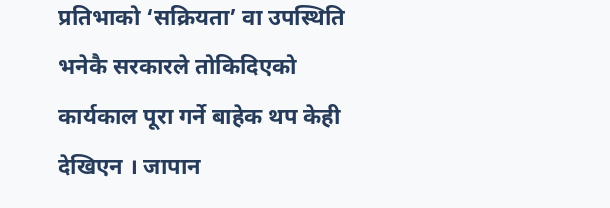प्रतिभाको ‘सक्रियता’ वा उपस्थिति भनेकै सरकारले तोकिदिएको कार्यकाल पूरा गर्ने बाहेक थप केही देखिएन । जापान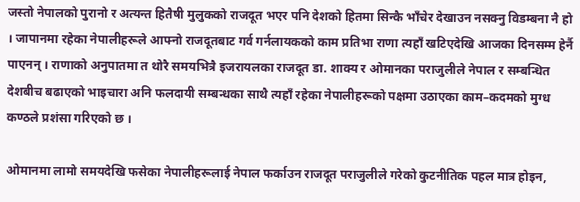जस्तो नेपालको पुरानो र अत्यन्त हितैषी मुलुकको राजदूत भएर पनि देशको हितमा सिन्कै भाँचेर देखाउन नसक्नु विडम्बना नै हो । जापानमा रहेका नेपालीहरूले आफ्नो राजदूतबाट गर्व गर्नलायकको काम प्रतिभा राणा त्यहाँ खटिएदेखि आजका दिनसम्म हेर्नै पाएनन् । राणाको अनुपातमा त थोरै समयभित्रै इजरायलका राजदूत डा. शाक्य र ओमानका पराजुलीले नेपाल र सम्बन्धित देशबीच बढाएको भाइचारा अनि फलदायी सम्बन्धका साथै त्यहाँ रहेका नेपालीहरूको पक्षमा उठाएका काम–कदमको मुग्ध कण्ठले प्रशंसा गरिएको छ ।

ओमानमा लामो समयदेखि फसेका नेपालीहरूलाई नेपाल फर्काउन राजदूत पराजुलीले गरेको कुटनीतिक पहल मात्र होइन,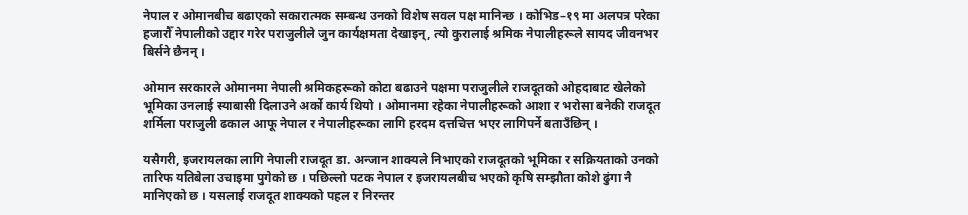नेपाल र ओमानबीच बढाएको सकारात्मक सम्बन्ध उनको विशेष सवल पक्ष मानिन्छ । कोभिड–१९ मा अलपत्र परेका हजारौँ नेपालीको उद्दार गरेर पराजुलीले जुन कार्यक्षमता देखाइन्, त्यो कुरालाई श्रमिक नेपालीहरूले सायद जीवनभर बिर्सने छैनन् ।

ओमान सरकारले ओमानमा नेपाली श्रमिकहरूको कोटा बढाउने पक्षमा पराजुलीले राजदूतको ओहदाबाट खेलेको भूमिका उनलाई स्याबासी दिलाउने अर्को कार्य थियो । ओमानमा रहेका नेपालीहरूको आशा र भरोसा बनेकी राजदूत शर्मिला पराजुली ढकाल आफू नेपाल र नेपालीहरूका लागि हरदम दत्तचित्त भएर लागिपर्ने बताउँछिन् ।

यसैगरी, इजरायलका लागि नेपाली राजदूत डा. अन्जान शाक्यले निभाएको राजदूतको भूमिका र सक्रियताको उनको तारिफ यतिबेला उचाइमा पुगेको छ । पछिल्लो पटक नेपाल र इजरायलबीच भएको कृषि सम्झौता कोशे ढुंगा नै मानिएको छ । यसलाई राजदूत शाक्यको पहल र निरन्तर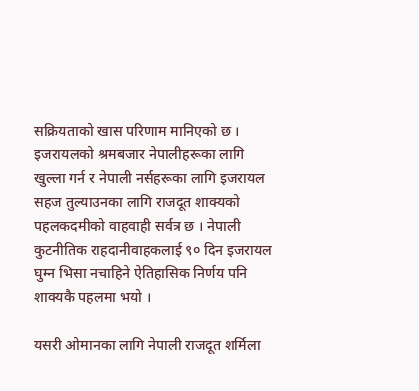सक्रियताको खास परिणाम मानिएको छ । इजरायलको श्रमबजार नेपालीहरूका लागि खुल्ला गर्न र नेपाली नर्सहरूका लागि इजरायल सहज तुल्याउनका लागि राजदूत शाक्यको पहलकदमीको वाहवाही सर्वत्र छ । नेपाली कुटनीतिक राहदानीवाहकलाई ९० दिन इजरायल घुम्न भिसा नचाहिने ऐतिहासिक निर्णय पनि शाक्यकै पहलमा भयो ।

यसरी ओमानका लागि नेपाली राजदूत शर्मिला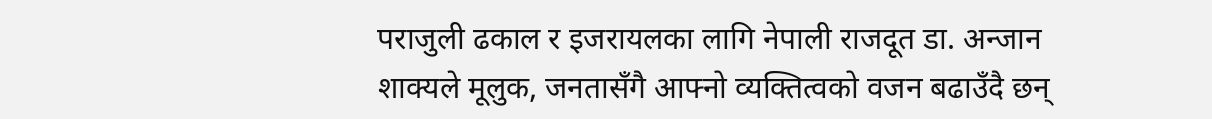पराजुली ढकाल र इजरायलका लागि नेपाली राजदूत डा. अन्जान शाक्यले मूलुक, जनतासँगै आफ्नो व्यक्तित्वको वजन बढाउँदै छन्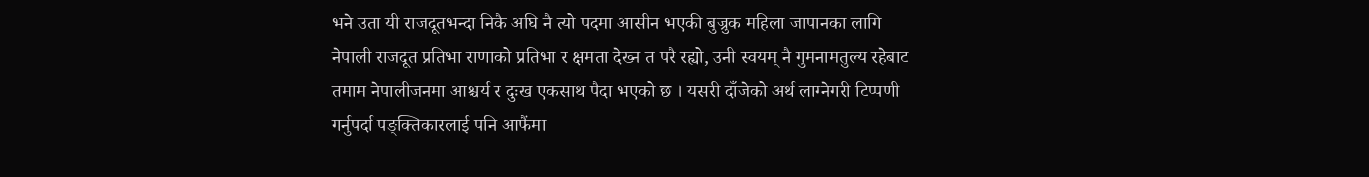भने उता यी राजदूतभन्दा निकै अघि नै त्यो पदमा आसीन भएकी बुज्रुक महिला जापानका लागि नेपाली राजदूत प्रतिभा राणाको प्रतिभा र क्षमता देख्न त परै रह्यो, उनी स्वयम् नै गुमनामतुल्य रहेबाट तमाम नेपालीजनमा आश्चर्य र दुःख एकसाथ पैदा भएको छ । यसरी दाँजेको अर्थ लाग्नेगरी टिप्पणी गर्नुपर्दा पङ्क्तिकारलाई पनि आफैंमा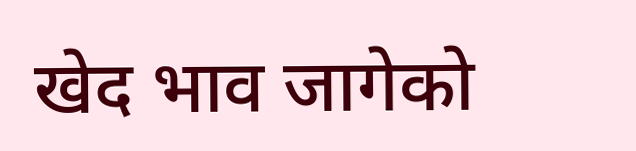खेद भाव जागेको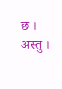छ । अस्तु ।